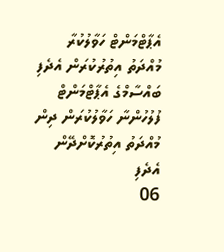އެޕާޓްމަންޓް ހަވާލުކުރާ މުއްދަތު އިތުރުކުރަން އެދެފި
ބައްސާމްގެ އެޕާޓްމަންޓް ފުލުހުންނާ ހަވާލުކުރަން ދިން މުއްދަތު އިތުރުކޮށްދޭން އެދެފި
06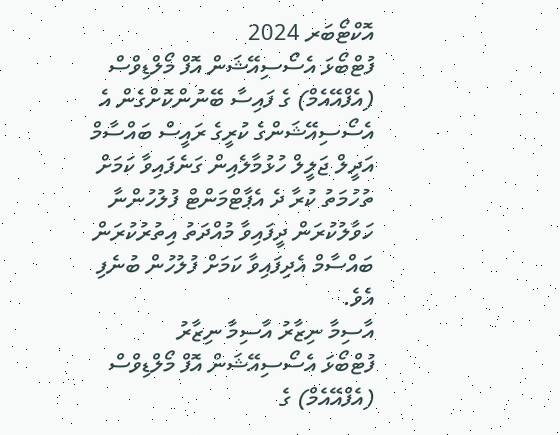އޮކްޓޯބަރ 2024
ފުޓްބޯޅަ އެސޯސިއޭޝަން އޮފް މޯލްޑިވްސް (އެފްއޭއެމް) ގެ ފައިސާ ބޭނުންކޮށްގެން އެ އެސޯސިއޭޝަންގެ ކުރީގެ ރައީސް ބައްސާމް އަދީލް ޖަލީލް ހުޅުމާލެއިން ގަނެފައިވާ ކަމަށް ތުހުމަތު ކުރާ ދެ އެޕާޓްމަންޓް ފުލުހުންނާ ހަވާލުކުރަން ދީފައިވާ މުއްދަތު އިތުރުކުރަން ބައްސާމް އެދިފައިވާ ކަމަށް ފުލުހުން ބުނެފި އެވެ.
އާސިމާ ނިޒާރު އާސިމާ ނިޒާރު
ފުޓްބޯޅަ އެސޯސިއޭޝަން އޮފް މޯލްޑިވްސް (އެފްއޭއެމް) ގެ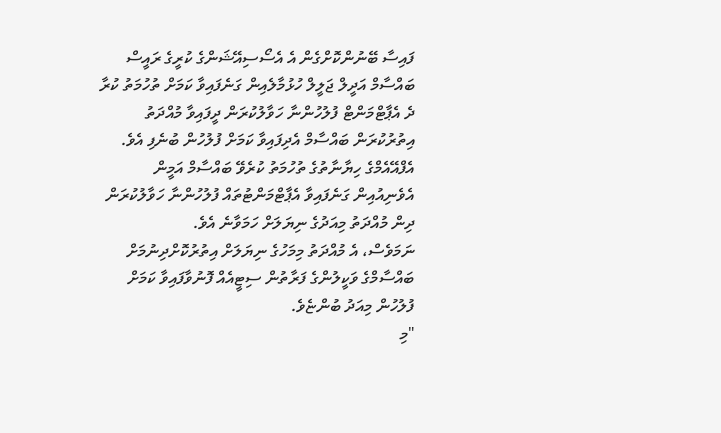ފައިސާ ބޭނުންކޮށްގެން އެ އެސޯސިއޭޝަންގެ ކުރީގެ ރައީސް ބައްސާމް އަދީލް ޖަލީލް ހުޅުމާލެއިން ގަނެފައިވާ ކަމަށް ތުހުމަތު ކުރާ ދެ އެޕާޓްމަންޓް ފުލުހުންނާ ހަވާލުކުރަން ދީފައިވާ މުއްދަތު އިތުރުކުރަން ބައްސާމް އެދިފައިވާ ކަމަށް ފުލުހުން ބުނެފި އެވެ.
އެފްއޭއެމްގެ ހިޔާނާތުގެ ތުހުމަތު ކުރެވޭ ބައްސާމް އަމީން އެވެނިއުއިން ގަނެފައިވާ އެޕާޓްމަންޓުތައް ފުލުހުންނާ ހަވާލުކުރަން ދިން މުއްދަތު މިއަދުގެ ނިޔަލަށް ހަމަވާނެ އެވެ.
ނަމަވެސް، އެ މުއްދަތު މިމަހުގެ ނިޔަލަށް އިތުރުކޮށްދިނުމަށް ބައްސާމްގެ ވަކީލުންގެ ފަރާތުން ސިޓީއެއް ފޮނުވާފައިވާ ކަމަށް ފުލުހުން މިއަދު ބުންޏެވެ.
"މި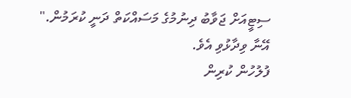ސިޓީއަށް ޖަވާބު ދިނުމުގެ މަސައްކަތް ދަނީ ކުރަމުން." އޭނާ ވިދާޅުވި އެވެ.
ފުލުހުން ކުރިން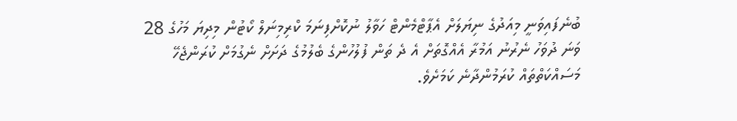ބުނެފައިވަނީ މިއަދުގެ ނިޔަލަށް އެޕާޓްމެންޓް ހަވާލު ނުކޮށްފިނަމަ ކްރިމިނަލް ކޯޓުން މިދިޔަ މަހުގެ 28 ވަނަ ދުވަހު ނެރުނު އަމުރާ އެއްގޮތަށް އެ ދެ ތަން ފުލުހުންގެ ބެލުމުގެ ދަށަށް ނެގުމަށް ކުރަންޖެހޭ މަސައްކަތްތައް ކުރަމުންދާނެ ކަމަށެވެ.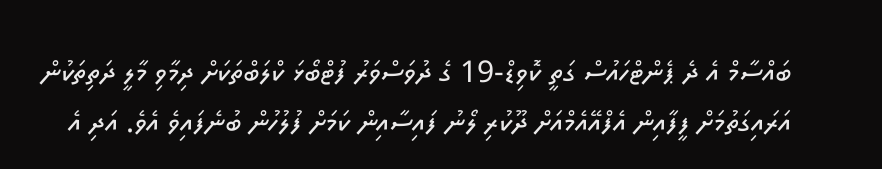ބައްސާމް އެ ދެ ޕެންޓްހައުސް ގަތީ ކޮވިޑް-19 ގެ ދުވަސްވަރު ފުޓްބޯޅަ ކްލަބްތަކަށް ދިމާވި މާލީ ދަތިތަކުން އަރައިގަތުމަށް ފީފާއިން އެފްއޭއެމްއަށް ދޫކުރި ލޯނު ފައިސާއިން ކަމަށް ފުލުހުން ބުނެފައިވެ އެވެ. އަދި އެ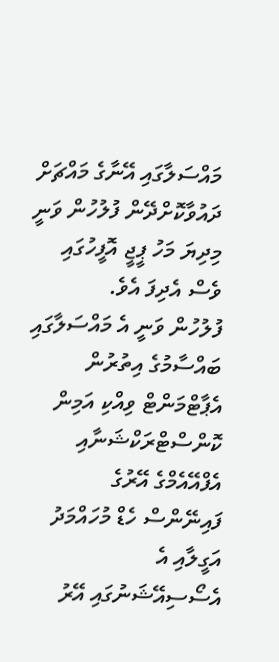މައްސަލާގައި އޭނާގެ މައްޗަށް ދައުވާކޮށްދޭން ފުލުހުން ވަނީ މިދިޔަ މަހު ޕީޖީ އޮފީހުގައި ވެސް އެދިފަ އެވެ.
ފުލުހުން ވަނީ އެ މައްސަލާގައި ބައްސާމުގެ އިތުރުން އެޕާޓްމަންޓް ވިއްކި އަމިން ކޮންސްޓްރަކްޝަނާއި އެފްއޭއެމްގެ އޭރުގެ ފައިނޭންސް ހެޑް މުހައްމަދު އަގީލާއި އެ އެސޯސިއޭޝަނުގައި އޭރު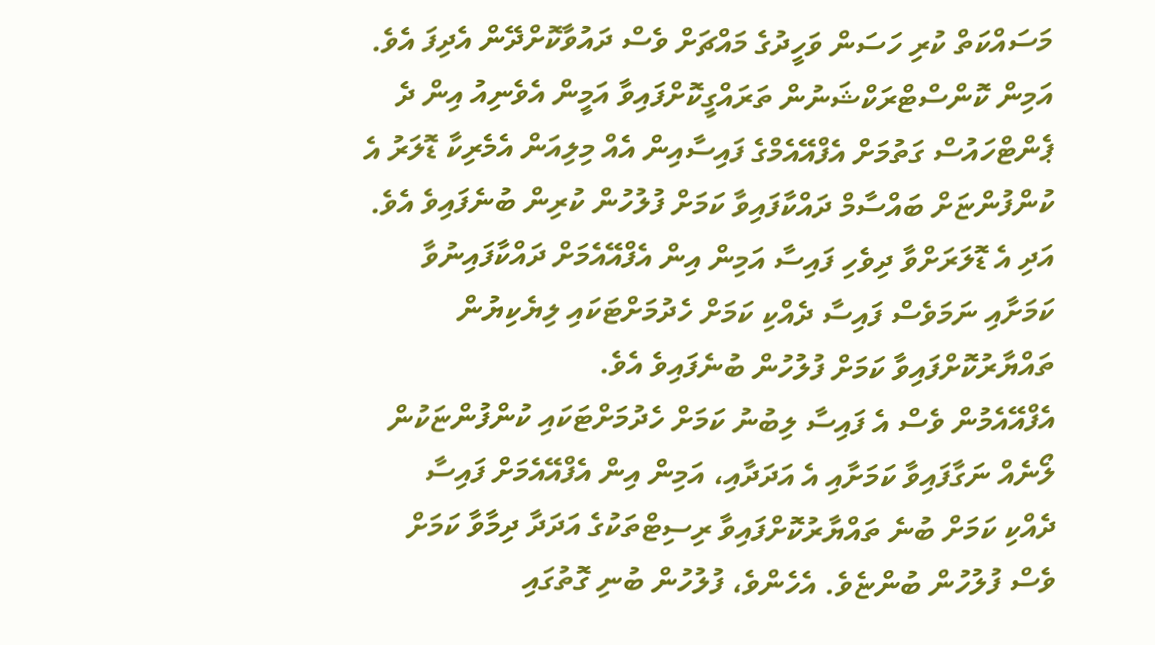މަސައްކަތް ކުރި ހަސަން ވަހީދުގެ މައްޗަށް ވެސް ދައުވާކޮށްދޭން އެދިފަ އެވެ.
އަމިން ކޮންސްޓްރަކްޝަނުން ތަރައްގީކޮށްފައިވާ އަމީން އެވެނިއު އިން ދެ ޕެންޓްހައުސް ގަތުމަށް އެފްއޭއެމްގެ ފައިސާއިން އެއް މިލިއަން އެމެރިކާ ޑޮލަރު އެ ކުންފުންޏަށް ބައްސާމް ދައްކާފައިވާ ކަމަށް ފުލުހުން ކުރިން ބުނެފައިވެ އެވެ. އަދި އެ ޑޮލަރަށްވާ ދިވެހި ފައިސާ އަމިން އިން އެފްއޭއެމަށް ދައްކާފައިނުވާ ކަމަށާއި ނަމަވެސް ފައިސާ ދެއްކި ކަމަށް ހެދުމަށްޓަކައި ލިޔެކިޔުން ތައްޔާރުކޮށްފައިވާ ކަމަށް ފުލުހުން ބުނެފައިވެ އެވެ.
އެފްއޭއެމުން ވެސް އެ ފައިސާ ލިބުނު ކަމަށް ހެދުމަށްޓަކައި ކުންފުންޏަކުން ލޯނެއް ނަގާފައިވާ ކަމަށާއި އެ އަދަދާއި، އަމިން އިން އެފްއޭއެމަށް ފައިސާ ދެއްކި ކަމަށް ބުނެ ތައްޔާރުކޮށްފައިވާ ރިސިޓްތަކުގެ އަދަދާ ދިމާވާ ކަމަށް ވެސް ފުލުހުން ބުންޏެވެ. އެހެންވެ، ފުލުހުން ބުނި ގޮތުގައި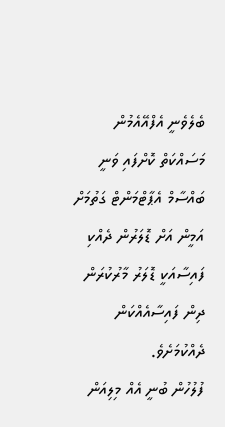ބެލެވެނީ އެފްއޭއެމުން މަސައްކަތް ކޮށްފައި ވަނީ ބައްސާމް އެޕާޓްމަންޓް ގަތުމަށް އަމީން އަށް ޑޮލަރުން ދެއްކި ފައިސާއަކީ ޑޮލަރު މާރުކުރަން ދިން ފައިސާއެއްކަން ދެއްކުމަށެވެ.
ފުލުހުން ބުނީ އެއް މިލިއަން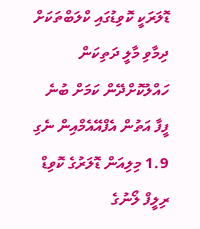ޑޮލަރަކީ ކޮވިޑުގައި ކްލަބްތަކަށް ދިމާވި މާލީ ދަތިކަން ހައްލުކޮށްދޭން ކަމަށް ބުނެ ފީފާ އަތުން އެފްއޭއެމްއިން ނެގި 1.9 މިލިއަން ޑޮލަރުގެ ކޮވިޑް ރިލީފް ލޯނުގެ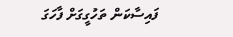ފައިސާކަން ތަހުގީގަށް ފާހަގަ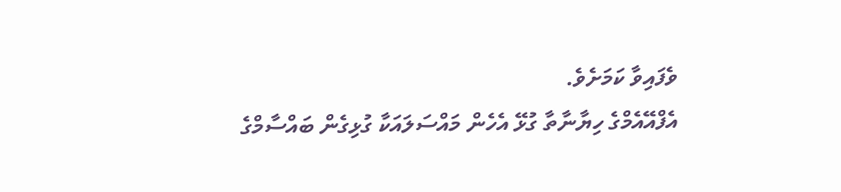ވެފައިވާ ކަމަށެވެ.
އެފްއޭއެމްގެ ހިޔާނާތާ ގުޅޭ އެހެން މައްސަލައަކާ ގުޅިގެން ބައްސާމްގެ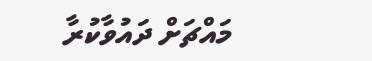މައްޗަށް ދައުވާކުރާ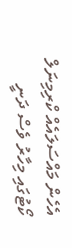އެހެން މައްސަލައެއް ކްރިމިނަލް ކޯޓުގައި މިހާރު ވެސް ދަނީ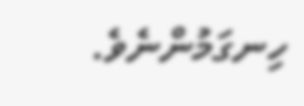ހިނގަމުންނެވެ.